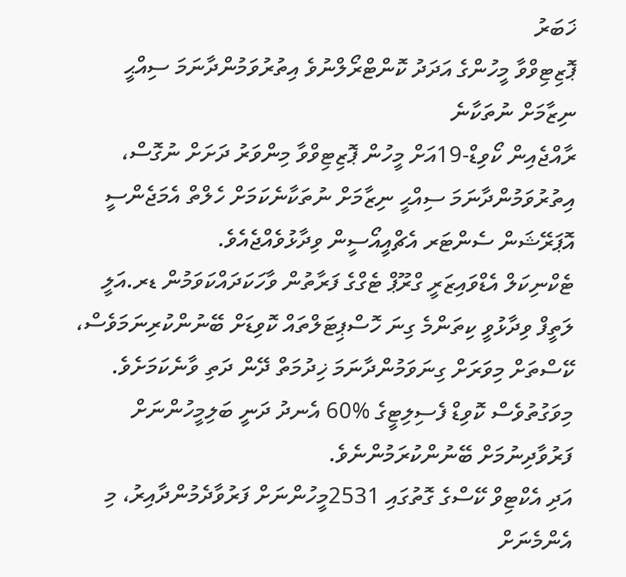ޚަބަރު
ޕޮޒިޓިވްވާ މީހުންގެ އަދަދު ކޮންޓްރޯލްނުވެ އިތުރުވަމުންދާނަމަ ސިއްޙީ ނިޒާމަށް ނުތަކާނެ
ރާއްޖެއިން ކޯވިޑް-19އަށް މީހުން ޕޮޒިޓިވްވާ މިންވަރު ދަށަށް ނުގޮސް، އިތުރުވަމުންދާނަމަ ސިއްޙީ ނިޒާމަށް ނުތަކާނެކަމަށް ހެލްތް އެމަޖެންސީ އޮޕަރޭޝަން ސެންޓަރ އެޗްއީއޯސީން ވިދާޅުވެއްޖެއެވެ.
ޓެކްނިކަލް އެޑްވައިޒަރީ ގްރޫޕް ޓެގްގެ ފަރާތުން ވާހަކަދައްކަވަމުން ޑރ.އަލީ ލަތީފް ވިދާޅުވީ ކިތަންމެ ގިނަ ހޮސްޕިޓަލްތައް ކޮވިޑަށް ބޭނުންކުރިނަމަވެސް، ކޭސްތަށް މިވަރަށް ގިނަވަމުންދާނަމަ ޚިދުމަތް ދޭން ދަތި ވާނެކަމަށެވެ.
މިވަގުތުވެސް ކޮވިޑް ފެސިލިޓީގެ %60 އެނދު ދަނީ ބަލިމީހުންނަށް ފަރުވާދިނުމަށް ބޭނުންކުރަމުންނެވެ.
އަދި އެކްޓިވް ކޭސްގެ ގޮތުގައި 2531މީހުންނަށް ފަރުވާދެމުންދާއިރު، މި އެންމެނަށް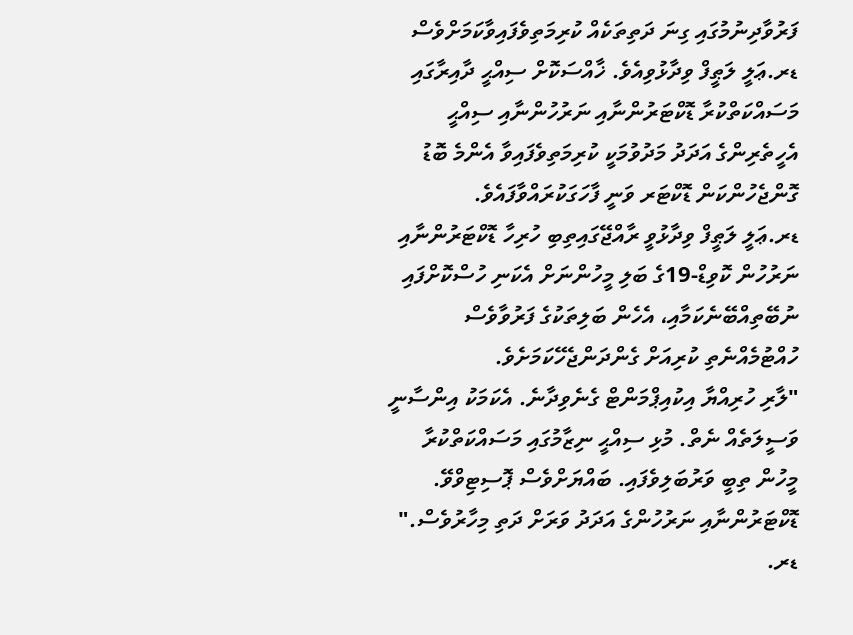ފަރުވާދިނުމުގައި ގިނަ ދަތިތަކެއް ކުރިމަތިވެފައިވާކަމަށްވެސް ޑރ.ޢަލީ ލަޠީފް ވިދާޅުވިއެވެ. ޚާއްސަކޮށް ސިއްޙީ ދާއިރާގައި މަސައްކަތްކުރާ ޑޮކްޓަރުންނާއި ނަރުހުންނާއި ސިއްޙީ އެހީތެރިންގެ އަދަދު މަދުވުމަކީ ކުރިމަތިވެފައިވާ އެންމެ ބޮޑު ގޮންޖެހުންކަން ޑޮކްޓަރ ވަނީ ފާހަގަކުރައްވާފައެވެ.
ޑރ.ޢަލީ ލަޠީފް ވިދާޅުވީ ރާއްޖޭގައިތިބި ހުރިހާ ޑޮކްޓަރުންނާއި ނަރުހުން ކޮވިޑް-19ގެ ބަލި މީހުންނަށް އެކަނި ހުސްކޮށްފައި ނުބޭތިއްބޭނެކަމާއި، އެހެން ބަލިތަކުގެ ފަރުވާވެސް ހުއްޓުމެއްނެތި ކުރިއަށް ގެންދަންޖެހޭކަމަށެވެ.
"ލާރި ހުރިއްޔާ އިކުއިޕްމަންޓް ގެނެވިދާނެ. އެކަމަކު އިންސާނީ ވަސީލަތެއް ނެތް. މުޅި ސިއްޙީ ނިޒާމުގައި މަސައްކަތްކުރާ މީހުން ތިބީ ވަރުބަލިވެފައި. ބައްޔަށްވެސް ޕޮސިޓިވްވޭ. ޑޮކްޓަރުންނާއި ނަރުހުންގެ އަދަދު ވަރަށް ދަތި މިހާރުވެސް." ޑރ.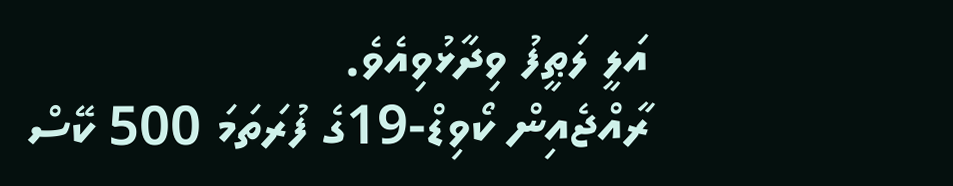އަލީ ލަޠީފު ވިދާޅުވިއެވެ.
ރާއްޖެއިން ކޯވިޑް-19ގެ ފުރަތަމަ 500 ކޭސް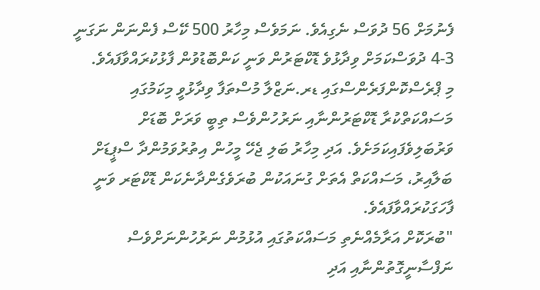ފެނުމަށް 56 ދުވަސް ނެގިއެވެ. ނަމަވެސް މިހާރު 500 ކޭސް ފެންނަން ނަގަނީ 3-4 ދުވަސްކަމަށް ވިދާޅުވެ ޑޮކްޓަރުން ވަނީ ކަންބޮޑުވުން ފާޅުކުރައްވާފައެވެ.
މި ޕްރެސްކޮންފަރެންސްގައި ޑރ.ނަޒްލާ މުސްތަފާ ވިދާޅުވީ މިކަމުގައި މަސައްކަތްކުރާ ޑޮކްޓަރުންނާއި ނަރުހުންވެސް ތިބީ ވަރަށް ބޮޑަށް ވަރުބަލިވެފައިކަމަށެވެ. އަދި މިހާރު ބަލި ޖެހޭ މީހުން އިތުރުވަމުންދާ ސްޕީޑަށް ބަލާއިރު، މަސައްކަތް އެތަށް ގުނައަކުން ބުރަވެގެންދާނެކަން ޑޮކްޓަރ ވަނީ ފާހަގަކުރައްވާފައެވެ.
"ބުރަކޮށް އަރާމެއްނެތި މަސައްކަތުގައި އުޅުމުން ނަރުހުންނަށްވެސް ނަފްސާނީގޮތުންނާއި އަދި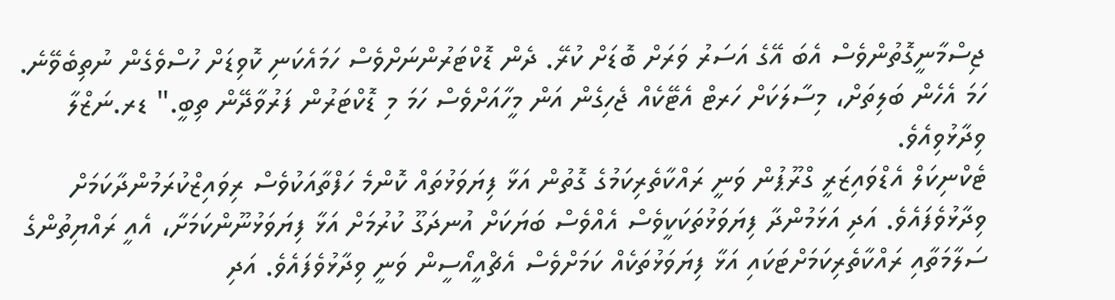ޖިސްމާނީގޮތުންވެސް އެބަ އޭގެ އަސަރު ވަރަށް ބޮޑަށް ކުރޭ. ދެން ޑޮކްޓަރުންނަށްވެސް ހަމައެކަނި ކޮވިޑަށް ހުސްވެގެން ނުތިބެވޭނެ. ހަމަ އެހެން ބަލިތަށް، މިސާލަކަށް ހަރޓް އެޓޭކެއް ޖެހިގެން އަން މީހާއަށްވެސް ހަމަ މި ޑޮކްޓަރުން ފަރުވާދޭން ތިބީ." ޑރ.ނަޒްލާ ވިދާޅުވިއެވެ.
ޓެކްނިކަލް އެޑްވައިޒަރީ ގްރޫޕުން ވަނީ ރައްކާތެރިކަމުގެ ގޮތުން އަޅާ ފިޔަވަޅުތައް ކޮންމެ ހަފްތާއަކުވެސް ރިވައިޒްކުރަމުންދާކަމަށް ވިދާޅުވެފައެވެ. އަދި އަޅަމުންދާ ފިޔަވަޅުތަކަކީވެސް އެއްވެސް ބަޔަކަށް އުނދަގޫ ކުރުމަށް އަޅާ ފިޔަވަޅުނޫންކަމަށާ، އެއީ ރައްޔިތުންގެ ސަލާމަތާއި ރައްކާތެރިކަމަށްޓަކައި އަޅާ ފިޔަވަޅުތަކެއް ކަމަށްވެސް އެޗްއީއޯސީން ވަނީ ވިދާޅުވެފައެވެ. އަދި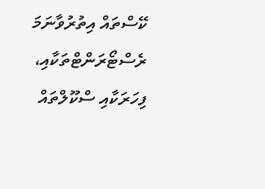ކޭސްތައް އިތުރުވާނަމަ ރެސްޓޯރަންޓްތަކާއި، ފިހަރަކާއި ސްކޫލްތައް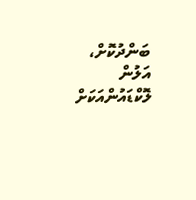ބަންދުކޮށް، އަލުން ލޮކްޑައުންއަކަށް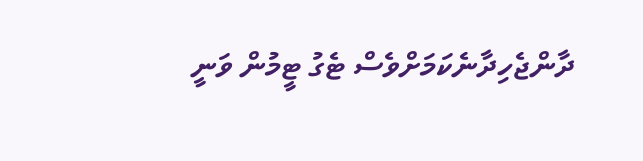ދާންޖެހިދާނެކަމަށްވެސް ޓެގު ޓީމުން ވަނީ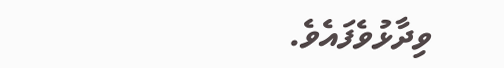ވިދާޅުވެފައެވެ.